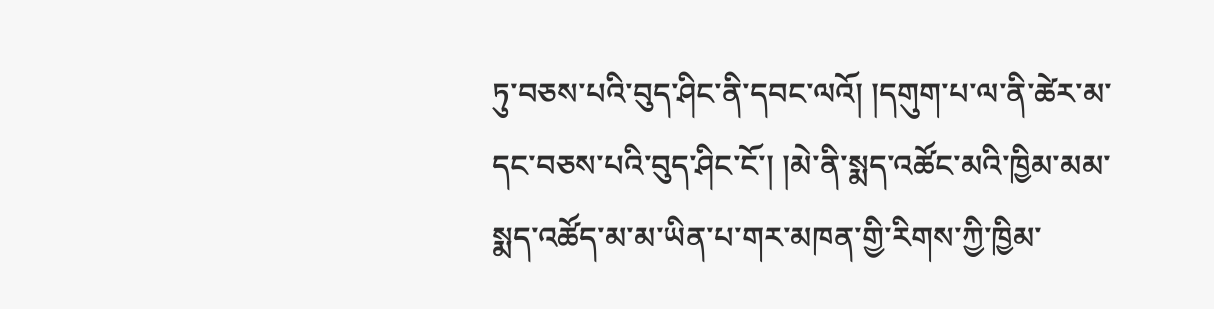ཏུ་བཅས་པའི་བུད་ཤིང་ནི་དབང་ལའོ། །དགུག་པ་ལ་ནི་ཚེར་མ་དང་བཅས་པའི་བུད་ཤིང་ངོ་། །མེ་ནི་སྨད་འཚོང་མའི་ཁྱིམ་མམ་སྨད་འཚོད་མ་མ་ཡིན་པ་གར་མཁན་གྱི་རིགས་ཀྱི་ཁྱིམ་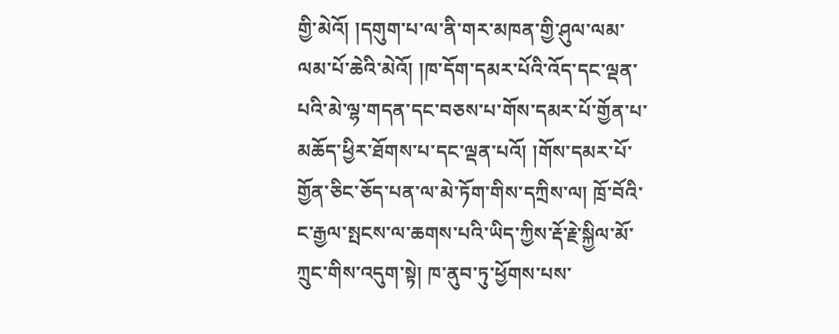གྱི་མེའོ། །དགུག་པ་ལ་ནི་གར་མཁན་གྱི་ཤུལ་ལམ་ལམ་པོ་ཆེའི་མེའོ། །ཁ་དོག་དམར་པོའི་འོད་དང་ལྡན་པའི་མེ་ལྷ་གདན་དང་བཅས་པ་གོས་དམར་པོ་གྱོན་པ་མཆོད་ཕྱིར་ཐོགས་པ་དང་ལྡན་པའོ། །གོས་དམར་པོ་གྱོན་ཅིང་ཅོད་པན་ལ་མེ་ཏོག་གིས་དཀྲིས་ལ། ཁྲོ་བོའི་ང་རྒྱལ་སྤངས་ལ་ཆགས་པའི་ཡིད་ཀྱིས་རྡོ་རྗེ་སྐྱིལ་མོ་ཀྲུང་གིས་འདུག་སྟེ། ཁ་ནུབ་ཏུ་ཕྱོགས་པས་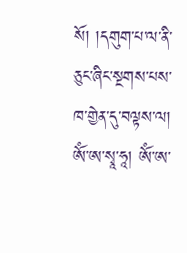སོ། །དགུག་པ་ལ་ནི་ཅུང་ཞིང་སྔགས་པས་ཁ་གྱེན་དུ་བལྟས་ལ། ཨོཾ་ཨ་སྭཱ་ཧཱ། ཨོཾ་ཨ་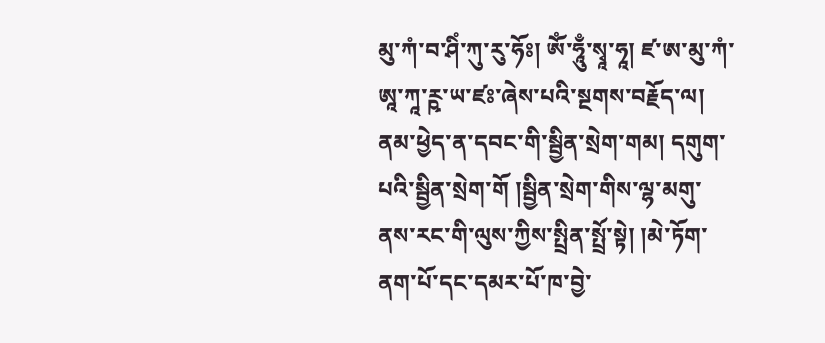མུ་ཀཾ་བ་ཤིཾ་ཀུ་རུ་ཧོཿ། ཨོཾ་ཧཱུྃ་སྭཱ་ཧཱ། ཛ་ཨ་མུ་ཀཾ་ཨཱ་ཀཱ་ཪྵ་ཡ་ཛཿ་ཞེས་པའི་སྔགས་བརྗོད་ལ། ནམ་ཕྱེད་ན་དབང་གི་སྦྱིན་སྲེག་གམ། དགུག་པའི་སྦྱིན་སྲེག་གོ །སྦྱིན་སྲེག་གིས་ལྷ་མགུ་ནས་རང་གི་ལུས་ཀྱིས་སྤྲིན་སྤྲོ་སྟེ། །མེ་ཏོག་ནག་པོ་དང་དམར་པོ་ཁ་བྱེ་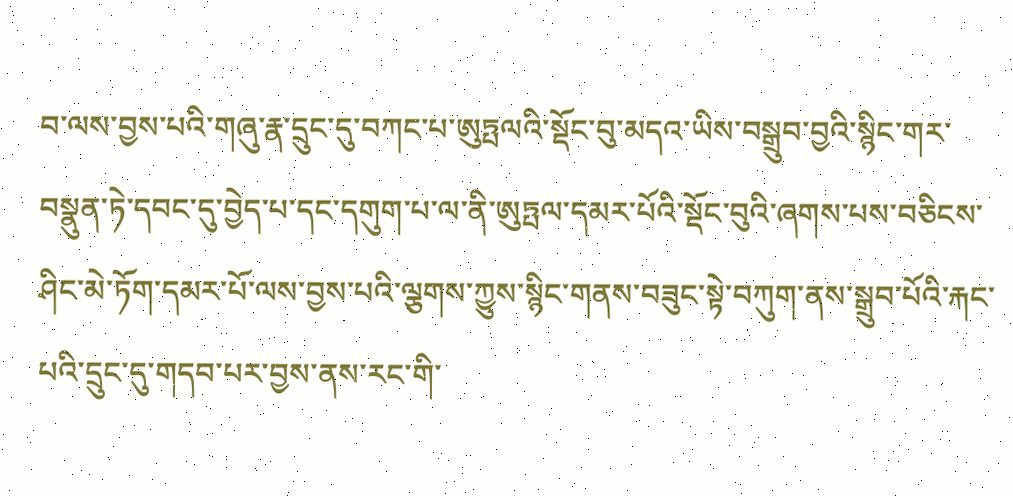བ་ལས་བྱས་པའི་གཞུ་རྣ་དྲུང་དུ་བཀང་པ་ཨུཏྤལའི་སྡོང་བུ་མདའ་ཡིས་བསྒྲུབ་བྱའི་སྙིང་གར་བསྣུན་ཏེ་དབང་དུ་བྱེད་པ་དང་དགུག་པ་ལ་ནི་ཨུཏྤལ་དམར་པོའི་སྡོང་བུའི་ཞགས་པས་བཅིངས་ཤིང་མེ་ཏོག་དམར་པོ་ལས་བྱས་པའི་ལྕགས་ཀྱུས་སྙིང་གནས་བཟུང་སྟེ་བཀུག་ནས་སྒྲུབ་པོའི་རྐང་པའི་དྲུང་དུ་གདབ་པར་བྱས་ནས་རང་གི་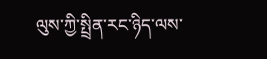ལུས་ཀྱི་སྤྲིན་རང་ཉིད་ལས་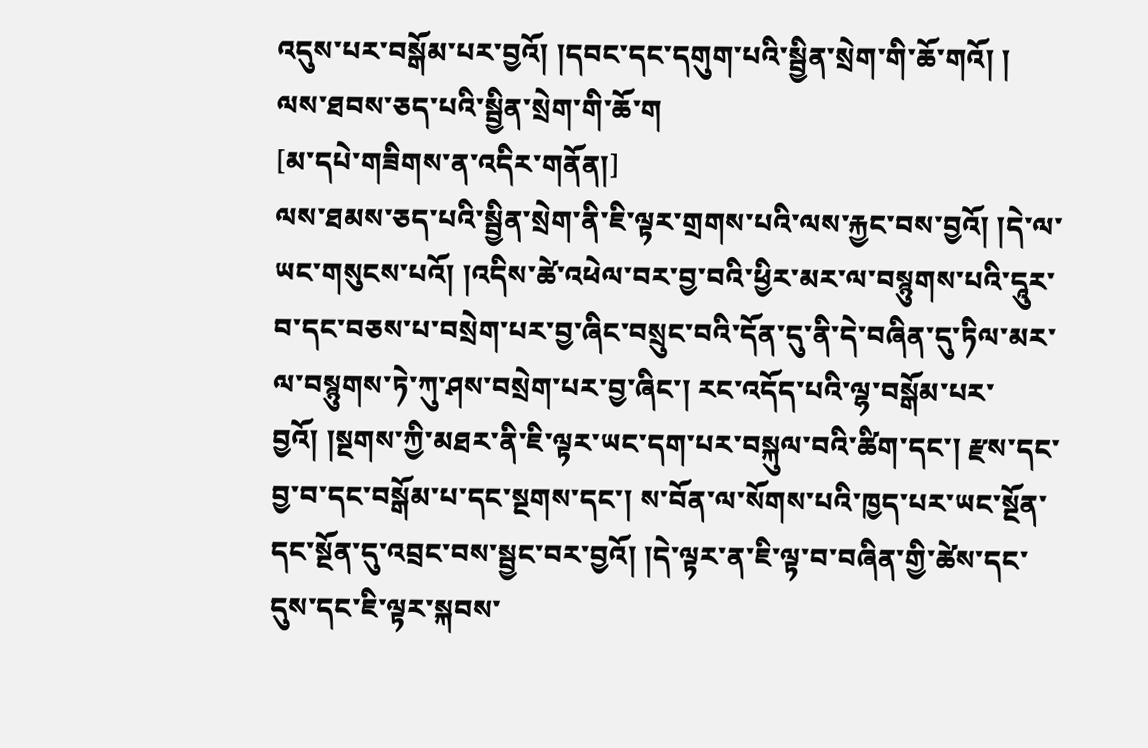འདུས་པར་བསྒོམ་པར་བྱའོ། །དབང་དང་དགུག་པའི་སྦྱིན་སྲེག་གི་ཆོ་གའོ། །
ལས་ཐབས་ཅད་པའི་སྦྱིན་སྲེག་གི་ཆོ་ག
[མ་དཔེ་གཟིགས་ན་འདིར་གནོན།]
ལས་ཐམས་ཅད་པའི་སྦྱིན་སྲེག་ནི་ཇི་ལྟར་གྲགས་པའི་ལས་རྐྱང་བས་བྱའོ། །དེ་ལ་ཡང་གསུངས་པའོ། །འདིས་ཚེ་འཕེལ་བར་བྱ་བའི་ཕྱིར་མར་ལ་བསྙུགས་པའི་དཱུར་བ་དང་བཅས་པ་བསྲེག་པར་བྱ་ཞིང་བསྲུང་བའི་དོན་དུ་ནི་དེ་བཞིན་དུ་ཏིལ་མར་ལ་བསྙུགས་ཏེ་ཀུ་ཤས་བསྲེག་པར་བྱ་ཞིང་། རང་འདོད་པའི་ལྷ་བསྒོམ་པར་བྱའོ། །སྔགས་ཀྱི་མཐར་ནི་ཇི་ལྟར་ཡང་དག་པར་བསྐུལ་བའི་ཚིག་དང་། རྫས་དང་བྱ་བ་དང་བསྒོམ་པ་དང་སྔགས་དང་། ས་བོན་ལ་སོགས་པའི་ཁྱད་པར་ཡང་སྔོན་དང་སྔོན་དུ་འབྲང་བས་སྦྱང་བར་བྱའོ། །དེ་ལྟར་ན་ཇི་ལྟ་བ་བཞིན་གྱི་ཚེས་དང་དུས་དང་ཇི་ལྟར་སྐབས་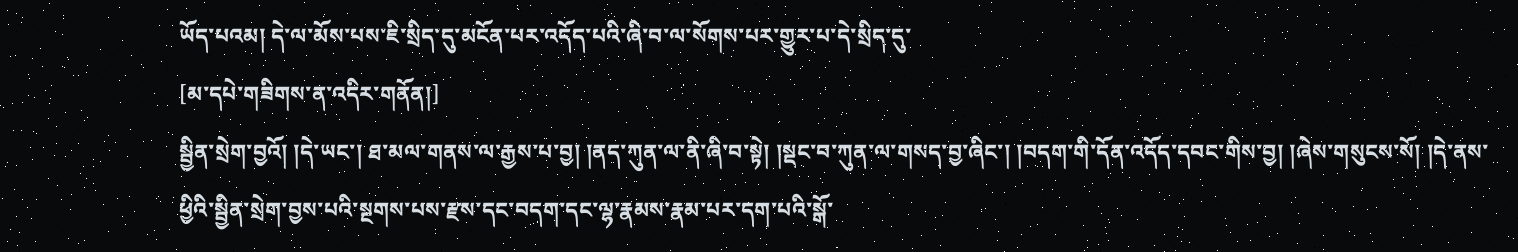ཡོད་པའམ། དེ་ལ་མོས་པས་ཇི་སྲིད་དུ་མངོན་པར་འདོད་པའི་ཞི་བ་ལ་སོགས་པར་གྱུར་པ་དེ་སྲིད་དུ་
[མ་དཔེ་གཟིགས་ན་འདིར་གནོན།]
སྦྱིན་སྲེག་བྱའོ། །དེ་ཡང་། ཐ་མལ་གནས་ལ་རྒྱས་པ་བྱ། །ནད་ཀུན་ལ་ནི་ཞི་བ་སྟེ། །སྡང་བ་ཀུན་ལ་གསད་བྱ་ཞིང་། །བདག་གི་དོན་འདོད་དབང་གིས་བྱ། །ཞེས་གསུངས་སོ། །དེ་ནས་ཕྱིའི་སྦྱིན་སྲེག་བྱས་པའི་སྔགས་པས་རྫས་དང་བདག་དང་ལྷ་རྣམས་རྣམ་པར་དག་པའི་སྒོ་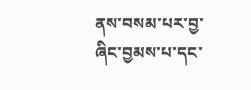ནས་བསམ་པར་བྱ་ཞིང་བྱམས་པ་དང་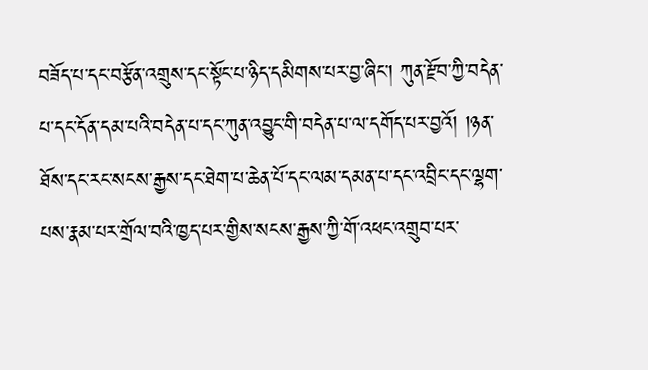བཟོད་པ་དང་བརྩོན་འགྲུས་དང་སྟོང་པ་ཉིད་དམིགས་པར་བྱ་ཞིང་། ཀུན་རྫོབ་ཀྱི་བདེན་པ་དང་དོན་དམ་པའི་བདེན་པ་དང་ཀུན་འབྱུང་གི་བདེན་པ་ལ་དགོད་པར་བྱའོ། །ཉན་ཐོས་དང་རང་སངས་རྒྱས་དང་ཐེག་པ་ཆེན་པོ་དང་ལམ་དམན་པ་དང་འབྲིང་དང་ལྷག་པས་རྣམ་པར་གྲོལ་བའི་ཁྱད་པར་གྱིས་སངས་རྒྱས་ཀྱི་གོ་འཕང་འགྲུབ་པར་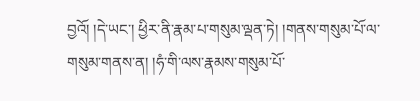བྱའོ། །དེ་ཡང་། ཕྱིར་ནི་རྣམ་པ་གསུམ་ལྡན་ཏེ། །གནས་གསུམ་པོ་ལ་གསུམ་གནས་ན། །ཧཾ་གི་ལས་རྣམས་གསུམ་པོ་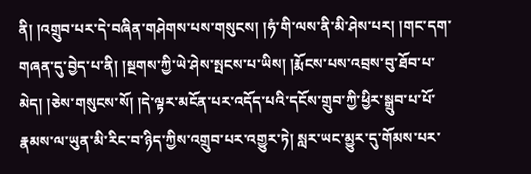ནི། །འགྲུབ་པར་དེ་བཞིན་གཤེགས་པས་གསུངས། །ཧཾ་གི་ལས་ནི་མི་ཤེས་པར། །གང་དག་གཞན་དུ་བྱེད་པ་ནི། །སྔགས་ཀྱི་ཡེ་ཤེས་སྤངས་པ་ཡིས། །རྨོངས་པས་འབྲས་བུ་ཐོབ་པ་མེད། །ཅེས་གསུངས་སོ། །དེ་ལྟར་མངོན་པར་འདོད་པའི་དངོས་གྲུབ་ཀྱི་ཕྱིར་སྒྲུབ་པ་པོ་རྣམས་ལ་ཡུན་མི་རིང་བ་ཉིད་ཀྱིས་འགྲུབ་པར་འགྱུར་ཏེ། སླར་ཡང་མྱུར་དུ་གོམས་པར་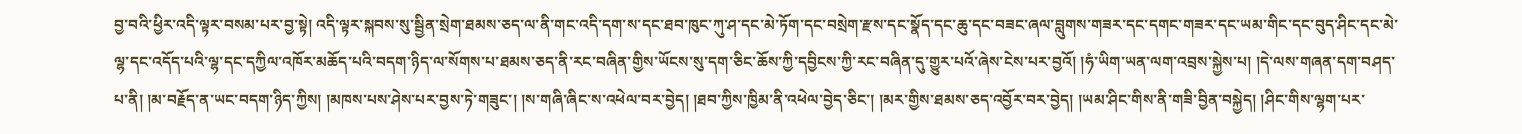བྱ་བའི་ཕྱིར་འདི་ལྟར་བསམ་པར་བྱ་སྟེ། འདི་ལྟར་སྐབས་སུ་སྦྱིན་སྲེག་ཐམས་ཅད་ལ་ནི་གང་འདི་དག་ས་དང་ཐབ་ཁུང་ཀུ་ཤ་དང་མེ་ཏོག་དང་བསྲེག་རྫས་དང་སྣོད་དང་ཆུ་དང་བཟང་ཞལ་བླུགས་གཟར་དང་དགང་གཟར་དང་ཡམ་གིང་དང་བུད་ཤིང་དང་མེ་ལྷ་དང་འདོད་པའི་ལྷ་དང་དཀྱིལ་འཁོར་མཆོད་པའི་བདག་ཉིད་ལ་སོགས་པ་ཐམས་ཅད་ནི་རང་བཞིན་གྱིས་ཡོངས་སུ་དག་ཅིང་ཆོས་ཀྱི་དབྱིངས་ཀྱི་རང་བཞིན་དུ་གྱུར་པའོ་ཞེས་ངེས་པར་བྱའོ། །ཧཾ་ཡིག་ཡན་ལག་འབྲས་སྐྱེས་པ། །དེ་ལས་གཞན་དག་བཤད་པ་ནི། །མ་བརྗོད་ན་ཡང་བདག་ཉིད་ཀྱིས། །མཁས་པས་ཤེས་པར་བྱས་ཏེ་གཟུང་། །ས་གཞི་ཞིང་ས་འཕེལ་བར་བྱེད། །ཐབ་ཀྱིས་ཁྱིམ་ནི་འཕེལ་བྱེད་ཅིང་། །མར་གྱིས་ཐམས་ཅད་འབྱོར་བར་བྱེད། །ཡམ་ཤིང་གིས་ནི་གཟི་བྱིན་བསྐྱེད། །ཤིང་གིས་ལྷག་པར་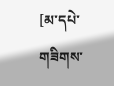[མ་དཔེ་གཟིགས་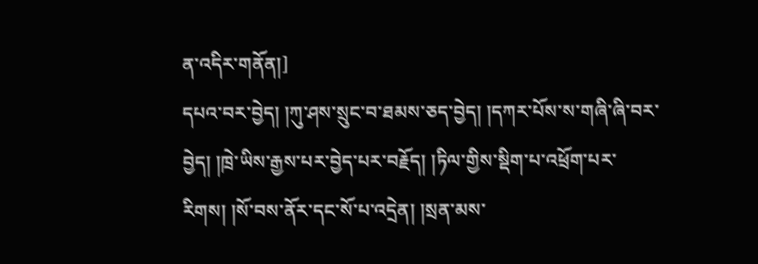ན་འདིར་གནོན།]
དཔའ་བར་བྱེད། །ཀུ་ཤས་སྲུང་བ་ཐམས་ཅད་བྱེད། །དཀར་པོས་ས་གཞི་ཞི་བར་བྱེད། །ཁྲེ་ཡིས་རྒྱས་པར་བྱེད་པར་བརྗོད། །ཏིལ་གྱིས་སྡིག་པ་འཕྲོག་པར་རིགས། །སོ་བས་ནོར་དང་སོ་པ་འདྲེན། །སྲན་མས་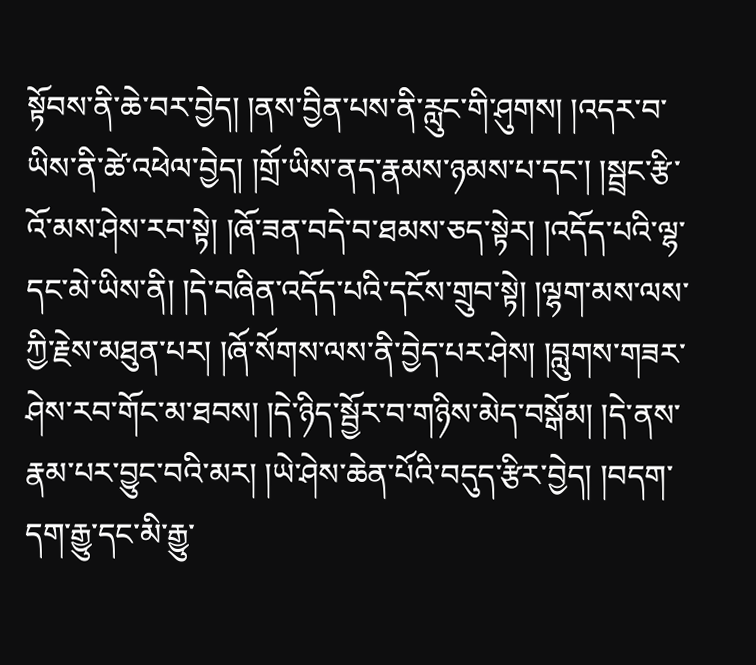སྟོབས་ནི་ཆེ་བར་བྱེད། །ནས་བྱིན་པས་ནི་རླུང་གི་ཤུགས། །འདར་བ་ཡིས་ནི་ཚེ་འཕེལ་བྱེད། །གྲོ་ཡིས་ནད་རྣམས་ཉམས་པ་དང་། །སྦྲང་རྩི་འོ་མས་ཤེས་རབ་སྟེ། །ཞོ་ཟན་བདེ་བ་ཐམས་ཅད་སྟེར། །འདོད་པའི་ལྷ་དང་མེ་ཡིས་ནི། །དེ་བཞིན་འདོད་པའི་དངོས་གྲུབ་སྟེ། །ལྷག་མས་ལས་ཀྱི་རྗེས་མཐུན་པར། །ཞོ་སོགས་ལས་ནི་བྱེད་པར་ཤེས། །བླུགས་གཟར་ཤེས་རབ་གོང་མ་ཐབས། །དེ་ཉིད་སྦྱོར་བ་གཉིས་མེད་བསྒོམ། །དེ་ནས་རྣམ་པར་བྱུང་བའི་མར། །ཡེ་ཤེས་ཆེན་པོའི་བདུད་རྩིར་བྱེད། །བདག་དག་རྒྱུ་དང་མི་རྒྱུ་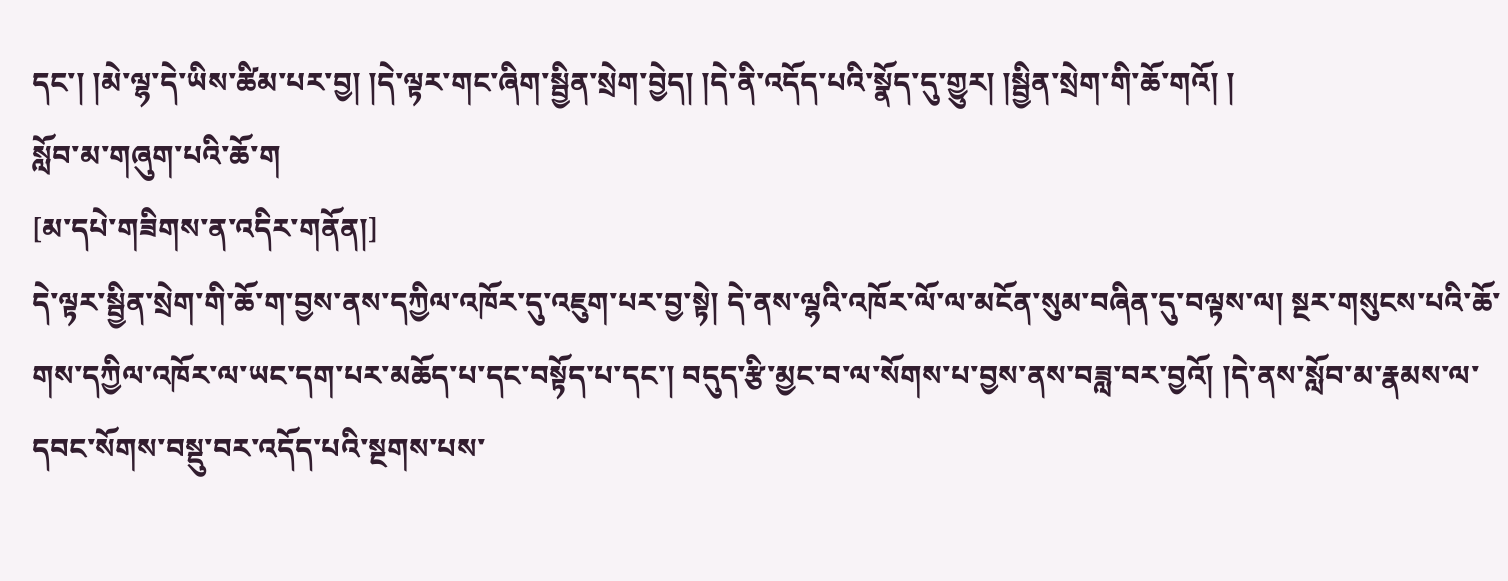དང་། །མེ་ལྷ་དེ་ཡིས་ཚིམ་པར་བྱ། །དེ་ལྟར་གང་ཞིག་སྦྱིན་སྲེག་བྱེད། །དེ་ནི་འདོད་པའི་སྣོད་དུ་གྱུར། །སྦྱིན་སྲེག་གི་ཆོ་གའོ། །
སློབ་མ་གཞུག་པའི་ཆོ་ག
[མ་དཔེ་གཟིགས་ན་འདིར་གནོན།]
དེ་ལྟར་སྦྱིན་སྲེག་གི་ཆོ་ག་བྱས་ནས་དཀྱིལ་འཁོར་དུ་འཇུག་པར་བྱ་སྟེ། དེ་ནས་ལྷའི་འཁོར་ལོ་ལ་མངོན་སུམ་བཞིན་དུ་བལྟས་ལ། སྔར་གསུངས་པའི་ཆོ་གས་དཀྱིལ་འཁོར་ལ་ཡང་དག་པར་མཆོད་པ་དང་བསྟོད་པ་དང་། བདུད་རྩི་མྱང་བ་ལ་སོགས་པ་བྱས་ནས་བཟླ་བར་བྱའོ། །དེ་ནས་སློབ་མ་རྣམས་ལ་དབང་སོགས་བསྡུ་བར་འདོད་པའི་སྔགས་པས་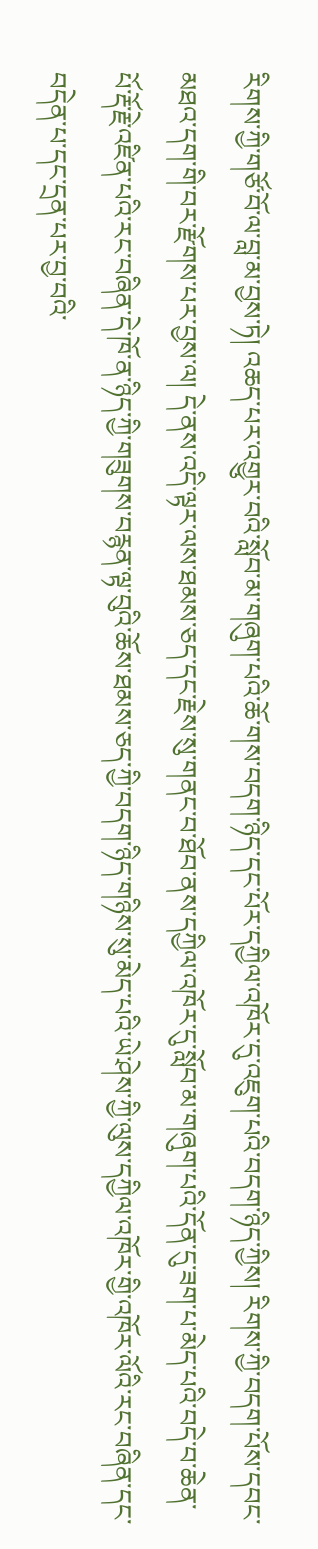རིགས་ཀྱི་གཙོ་བོ་ལ་བླ་མ་བྱས་ཏེ། འཆད་པར་འགྱུར་བའི་སློབ་མ་གཞུག་པའི་ཆོ་གས་བདག་ཉིད་དང་པོར་དཀྱིལ་འཁོར་དུ་འཇུག་པའི་བདག་ཉིད་ཀྱིས། རིགས་ཀྱི་བདག་པོས་དབང་མཐའ་དག་གི་བར་རྫོགས་པར་བྱས་ལ། དེ་ནས་འདི་ལྟར་ལས་ཐམས་ཅད་དང་རྗེས་སུ་གནང་བ་ཐོབ་ནས་དཀྱིལ་འཁོར་དུ་སློབ་མ་གཞུག་པའི་དོན་དུ་ཟག་པ་མེད་པའི་བདེ་བ་ཆེན་པོ་རྡོ་རྗེ་འཛིན་པའི་རང་བཞིན་དེ་ཁོ་ན་ཉིད་ཀྱི་གཟུགས་བརྙན་ལྟ་བུའི་ཆོས་ཐམས་ཅད་ཀྱི་བདག་ཉིད་གཉིས་སུ་མེད་པའི་ཡེ་ཤེས་ཀྱི་ལུས་དཀྱིལ་འཁོར་གྱི་འཁོར་ལོའི་རང་བཞིན་དང་བདེན་པ་དང་དྲན་པར་བྱ་བའི་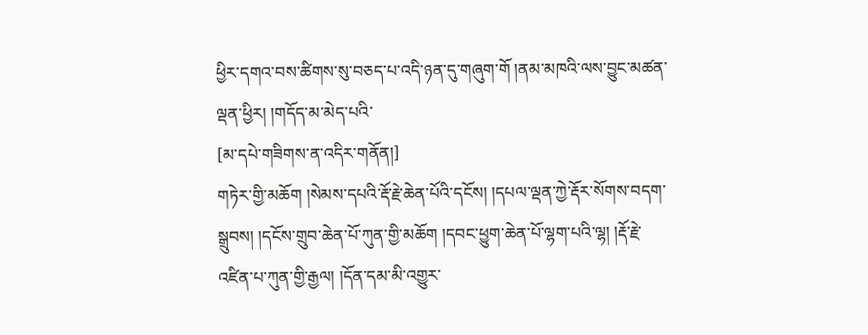ཕྱིར་དགའ་བས་ཚིགས་སུ་བཅད་པ་འདི་ཉན་དུ་གཞུག་གོ །ནམ་མཁའི་ལས་བྱུང་མཚན་ལྡན་ཕྱིར། །གདོད་མ་མེད་པའི་
[མ་དཔེ་གཟིགས་ན་འདིར་གནོན།]
གཏེར་གྱི་མཆོག །སེམས་དཔའི་རྡོ་རྗེ་ཆེན་པོའི་དངོས། །དཔལ་ལྡན་ཀྱེ་རྡོར་སོགས་བདག་སྒྲུབས། །དངོས་གྲུབ་ཆེན་པོ་ཀུན་གྱི་མཆོག །དབང་ཕྱུག་ཆེན་པོ་ལྷག་པའི་ལྷ། །རྡོ་རྗེ་འཛིན་པ་ཀུན་གྱི་རྒྱལ། །དོན་དམ་མི་འགྱུར་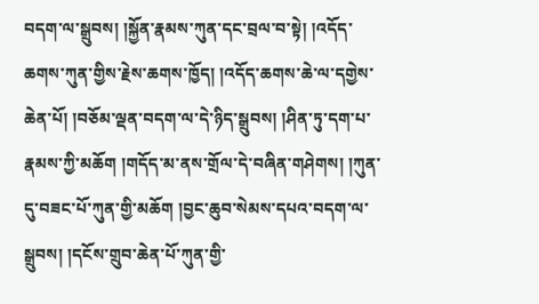བདག་ལ་སྒྲུབས། །སྐྱོན་རྣམས་ཀུན་དང་བྲལ་བ་སྟེ། །འདོད་ཆགས་ཀུན་གྱིས་རྗེས་ཆགས་ཁྱོད། །འདོད་ཆགས་ཆེ་ལ་དགྱེས་ཆེན་པོ། །བཅོམ་ལྡན་བདག་ལ་དེ་ཉིད་སྒྲུབས། །ཤིན་ཏུ་དག་པ་རྣམས་ཀྱི་མཆོག །གདོད་མ་ནས་གྲོལ་དེ་བཞིན་གཤེགས། །ཀུན་དུ་བཟང་པོ་ཀུན་གྱི་མཆོག །བྱང་ཆུབ་སེམས་དཔའ་བདག་ལ་སྒྲུབས། །དངོས་གྲུབ་ཆེན་པོ་ཀུན་གྱི་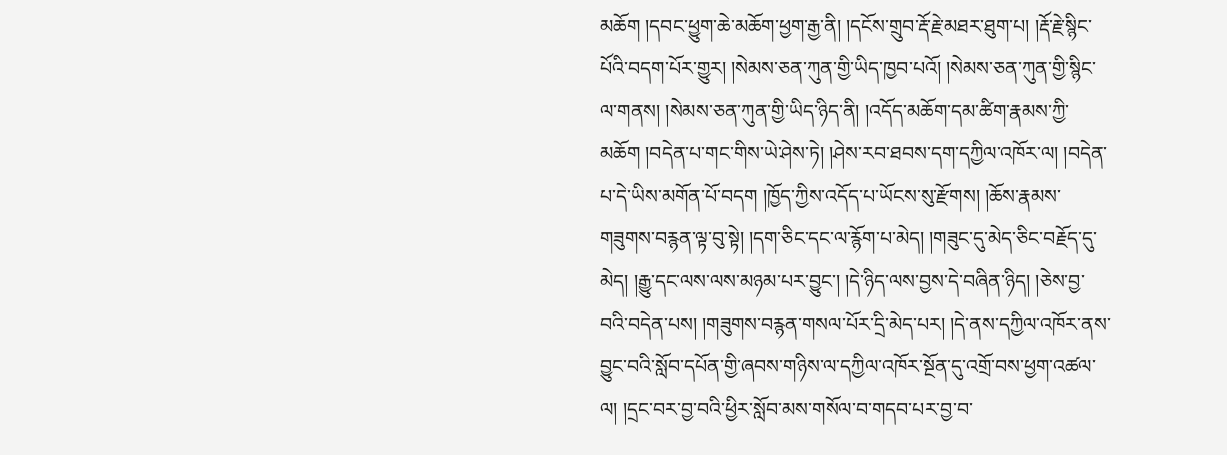མཆོག །དབང་ཕྱུག་ཆེ་མཆོག་ཕྱག་རྒྱ་ནི། །དངོས་གྲུབ་རྡོ་རྗེ་མཐར་ཐུག་པ། །རྡོ་རྗེ་སྙིང་པོའི་བདག་པོར་གྱུར། །སེམས་ཅན་ཀུན་གྱི་ཡིད་ཁྱབ་པའོ། །སེམས་ཅན་ཀུན་གྱི་སྙིང་ལ་གནས། །སེམས་ཅན་ཀུན་གྱི་ཡིད་ཉིད་ནི། །འདོད་མཆོག་དམ་ཚིག་རྣམས་ཀྱི་མཆོག །བདེན་པ་གང་གིས་ཡེ་ཤེས་ཏེ། །ཤེས་རབ་ཐབས་དག་དཀྱིལ་འཁོར་ལ། །བདེན་པ་དེ་ཡིས་མགོན་པོ་བདག །ཁྱོད་ཀྱིས་འདོད་པ་ཡོངས་སུ་རྫོགས། །ཆོས་རྣམས་གཟུགས་བརྙན་ལྟ་བུ་སྟེ། །དག་ཅིང་དང་ལ་རྙོག་པ་མེད། །གཟུང་དུ་མེད་ཅིང་བརྗོད་དུ་མེད། །རྒྱུ་དང་ལས་ལས་མཉམ་པར་བྱུང་། །དེ་ཉིད་ལས་བྱས་དེ་བཞིན་ཉིད། །ཅེས་བྱ་བའི་བདེན་པས། །གཟུགས་བརྙན་གསལ་པོར་དྲི་མེད་པར། །དེ་ནས་དཀྱིལ་འཁོར་ནས་བྱུང་བའི་སློབ་དཔོན་གྱི་ཞབས་གཉིས་ལ་དཀྱིལ་འཁོར་སྔོན་དུ་འགྲོ་བས་ཕྱག་འཚལ་ལ། །དྲང་བར་བྱ་བའི་ཕྱིར་སློབ་མས་གསོལ་བ་གདབ་པར་བྱ་བ་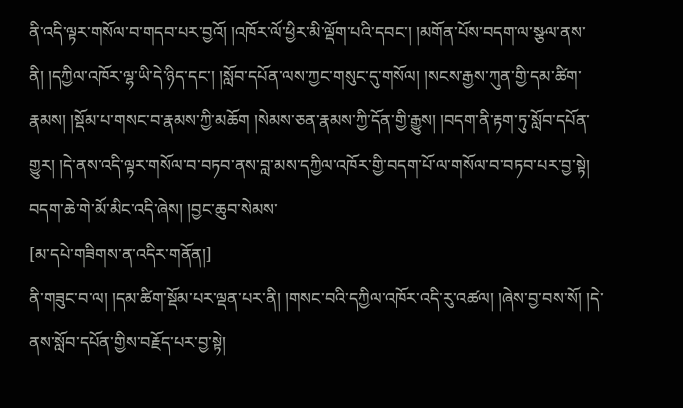ནི་འདི་ལྟར་གསོལ་བ་གདབ་པར་བྱའོ། །འཁོར་ལོ་ཕྱིར་མི་ལྡོག་པའི་དབང་། །མགོན་པོས་བདག་ལ་སྩལ་ནས་ནི། །དཀྱིལ་འཁོར་ལྷ་ཡི་དེ་ཉིད་དང་། །སློབ་དཔོན་ལས་ཀྱང་གསུང་དུ་གསོལ། །སངས་རྒྱས་ཀུན་གྱི་དམ་ཚིག་རྣམས། །སྡོམ་པ་གསང་བ་རྣམས་ཀྱི་མཆོག །སེམས་ཅན་རྣམས་ཀྱི་དོན་གྱི་རྒྱུས། །བདག་ནི་རྟག་ཏུ་སློབ་དཔོན་གྱུར། །དེ་ནས་འདི་ལྟར་གསོལ་བ་བཏབ་ནས་བླ་མས་དཀྱིལ་འཁོར་གྱི་བདག་པོ་ལ་གསོལ་བ་བཏབ་པར་བྱ་སྟེ། བདག་ཆེ་གེ་མོ་མིང་འདི་ཞེས། །བྱང་ཆུབ་སེམས་
[མ་དཔེ་གཟིགས་ན་འདིར་གནོན།]
ནི་གཟུང་བ་ལ། །དམ་ཚིག་སྡོམ་པར་ལྡན་པར་ནི། །གསང་བའི་དཀྱིལ་འཁོར་འདི་རུ་འཚལ། །ཞེས་བྱ་བས་སོ། །དེ་ནས་སློབ་དཔོན་གྱིས་བརྗོད་པར་བྱ་སྟེ།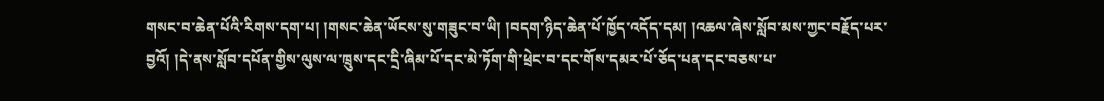གསང་བ་ཆེན་པོའི་རིགས་དག་པ། །གསང་ཆེན་ཡོངས་སུ་གཟུང་བ་ཡི། །བདག་ཉིད་ཆེན་པོ་ཁྱོད་འདོད་དམ། །འཆལ་ཞེས་སློབ་མས་ཀྱང་བརྗོད་པར་བྱའོ། །དེ་ནས་སློབ་དཔོན་གྱིས་ལུས་ལ་ཁྲུས་དང་དྲི་ཞིམ་པོ་དང་མེ་ཏོག་གི་ཕྲེང་བ་དང་གོས་དམར་པོ་ཅོད་པན་དང་བཅས་པ་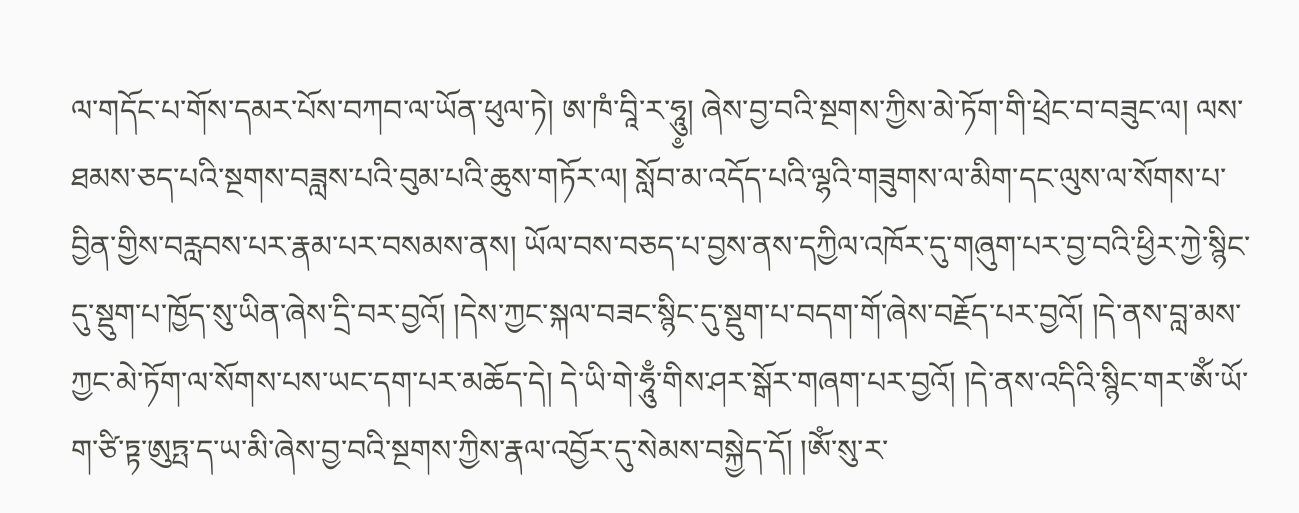ལ་གདོང་པ་གོས་དམར་པོས་བཀབ་ལ་ཡོན་ཕུལ་ཏེ། ཨ་ཁཾ་བཱི་ར་ཧཱུ༵། ཞེས་བྱ་བའི་སྔགས་ཀྱིས་མེ་ཏོག་གི་ཕྲེང་བ་བཟུང་ལ། ལས་ཐམས་ཅད་པའི་སྔགས་བཟླས་པའི་བུམ་པའི་ཆུས་གཏོར་ལ། སློབ་མ་འདོད་པའི་ལྷའི་གཟུགས་ལ་མིག་དང་ལུས་ལ་སོགས་པ་བྱིན་གྱིས་བརླབས་པར་རྣམ་པར་བསམས་ནས། ཡོལ་བས་བཅད་པ་བྱས་ནས་དཀྱིལ་འཁོར་དུ་གཞུག་པར་བྱ་བའི་ཕྱིར་ཀྱེ་སྙིང་དུ་སྡུག་པ་ཁྱོད་སུ་ཡིན་ཞེས་དྲི་བར་བྱའོ། །དེས་ཀྱང་སྐལ་བཟང་སྙིང་དུ་སྡུག་པ་བདག་གོ་ཞེས་བརྗོད་པར་བྱའོ། །དེ་ནས་བླ་མས་ཀྱང་མེ་ཏོག་ལ་སོགས་པས་ཡང་དག་པར་མཆོད་དེ། དེ་ཡི་གེ་ཧཱུྃ་གིས་ཤར་སྒོར་གཞག་པར་བྱའོ། །དེ་ནས་འདིའི་སྙིང་གར་ཨོཾ་ཡོ་ག་ཙི་ཏྟ་ཨུཏྤ་ད་ཡ་མི་ཞེས་བྱ་བའི་སྔགས་ཀྱིས་རྣལ་འབྱོར་དུ་སེམས་བསྐྱེད་དོ། །ཨོཾ་སུ་ར་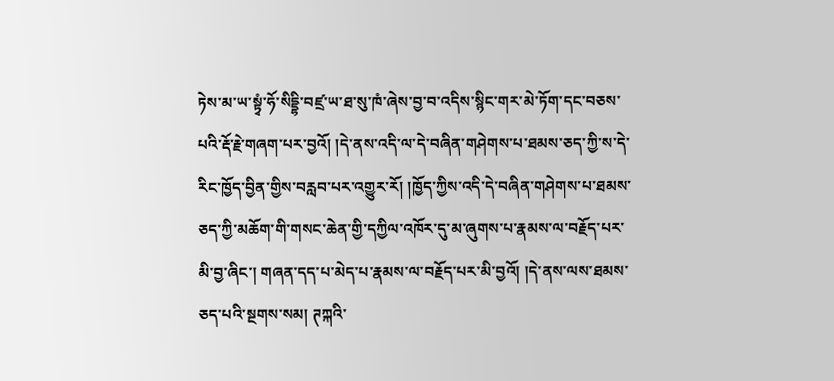ཏེས་མ་ཡ་སྟྭཾ་ཧོ་སིདྡྷི་བཛྲ་ཡ་ཐ་སུ་ཁཾ་ཞེས་བྱ་བ་འདིས་སྙིང་གར་མེ་ཏོག་དང་བཅས་པའི་རྡོ་རྗེ་གཞག་པར་བྱའོ། །དེ་ནས་འདི་ལ་དེ་བཞིན་གཤེགས་པ་ཐམས་ཅད་ཀྱི་ས་དེ་རིང་ཁྱོད་བྱིན་གྱིས་བརླབ་པར་འགྱུར་རོ། །ཁྱོད་ཀྱིས་འདི་དེ་བཞིན་གཤེགས་པ་ཐམས་ཅད་ཀྱི་མཆོག་གི་གསང་ཆེན་གྱི་དཀྱིལ་འཁོར་དུ་མ་ཞུགས་པ་རྣམས་ལ་བརྗོད་པར་མི་བྱ་ཞིང་། གཞན་དད་པ་མེད་པ་རྣམས་ལ་བརྗོད་པར་མི་བྱའོ། །དེ་ནས་ལས་ཐམས་ཅད་པའི་སྔགས་སམ། ཊཀྐའི་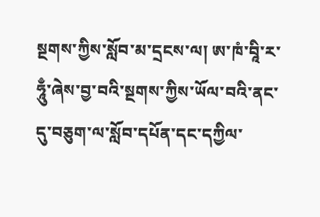སྔགས་ཀྱིས་སློབ་མ་དྲངས་ལ། ཨ་ཁཾ་བཱི་ར་ཧཱུྃ་ཞེས་བྱ་བའི་སྔགས་ཀྱིས་ཡོལ་བའི་ནང་དུ་བཅུག་ལ་སློབ་དཔོན་དང་དཀྱིལ་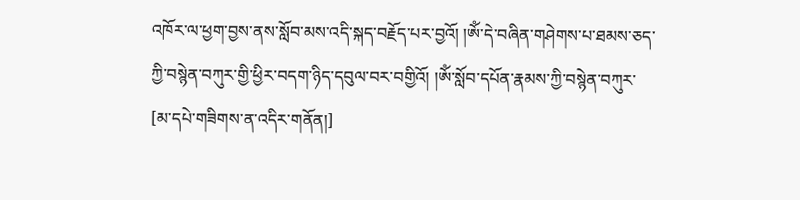འཁོར་ལ་ཕྱག་བྱས་ནས་སློབ་མས་འདི་སྐད་བརྗོད་པར་བྱའོ། །ཨོཾ་དེ་བཞིན་གཤེགས་པ་ཐམས་ཅད་ཀྱི་བསྙེན་བཀུར་གྱི་ཕྱིར་བདག་ཉིད་དབུལ་བར་བགྱིའོ། །ཨོཾ་སློབ་དཔོན་རྣམས་ཀྱི་བསྙེན་བཀུར་
[མ་དཔེ་གཟིགས་ན་འདིར་གནོན།]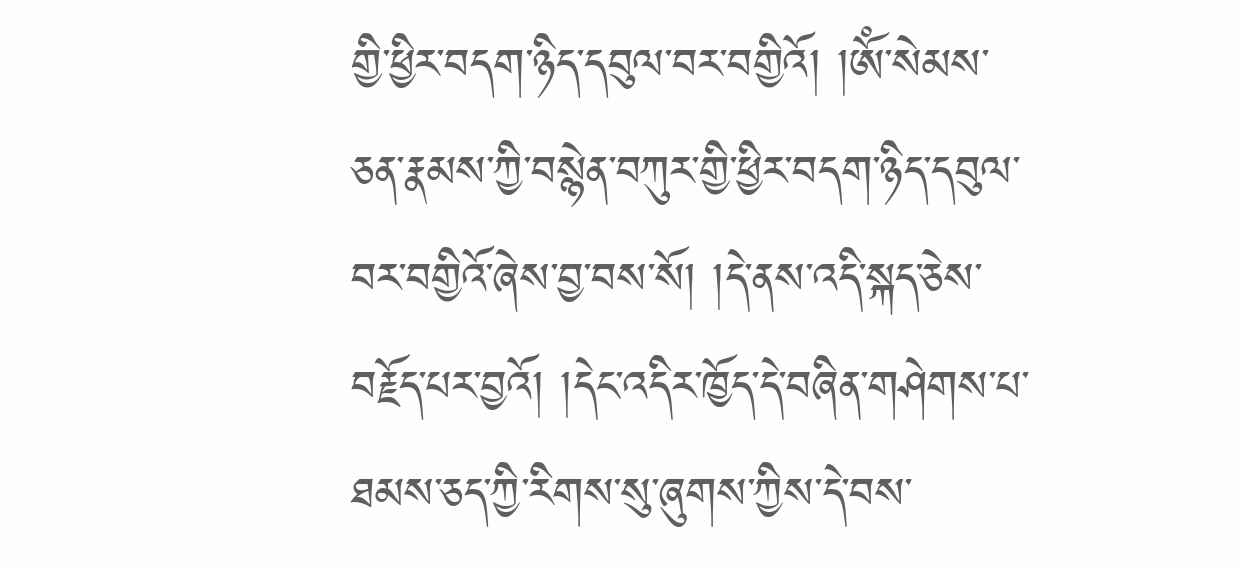གྱི་ཕྱིར་བདག་ཉིད་དབུལ་བར་བགྱིའོ། །ཨོཾ་སེམས་ཅན་རྣམས་ཀྱི་བསྙེན་བཀུར་གྱི་ཕྱིར་བདག་ཉིད་དབུལ་བར་བགྱིའོ་ཞེས་བྱ་བས་སོ། །དེ་ནས་འདི་སྐད་ཅེས་བརྗོད་པར་བྱའོ། །དེང་འདིར་ཁྱོད་དེ་བཞིན་གཤེགས་པ་ཐམས་ཅད་ཀྱི་རིགས་སུ་ཞུགས་ཀྱིས་དེ་བས་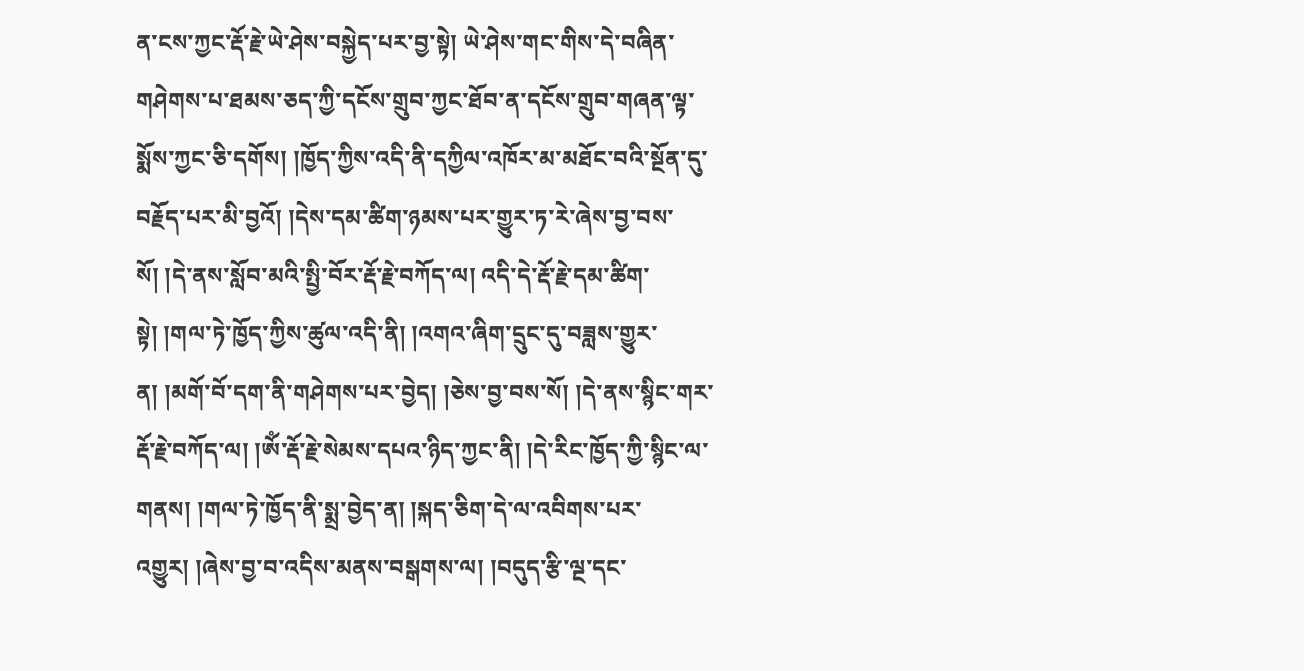ན་ངས་ཀྱང་རྡོ་རྗེ་ཡེ་ཤེས་བསྐྱེད་པར་བྱ་སྟེ། ཡེ་ཤེས་གང་གིས་དེ་བཞིན་གཤེགས་པ་ཐམས་ཅད་ཀྱི་དངོས་གྲུབ་ཀྱང་ཐོབ་ན་དངོས་གྲུབ་གཞན་ལྟ་སྨོས་ཀྱང་ཅི་དགོས། །ཁྱོད་ཀྱིས་འདི་ནི་དཀྱིལ་འཁོར་མ་མཐོང་བའི་སྔོན་དུ་བརྗོད་པར་མི་བྱའོ། །དེས་དམ་ཚིག་ཉམས་པར་གྱུར་ཏ་རེ་ཞེས་བྱ་བས་སོ། །དེ་ནས་སློབ་མའི་སྤྱི་བོར་རྡོ་རྗེ་བཀོད་ལ། འདི་དེ་རྡོ་རྗེ་དམ་ཚིག་སྟེ། །གལ་ཏེ་ཁྱོད་ཀྱིས་ཚུལ་འདི་ནི། །འགའ་ཞིག་དྲུང་དུ་བཟླས་གྱུར་ན། །མགོ་བོ་དག་ནི་གཤེགས་པར་བྱེད། །ཅེས་བྱ་བས་སོ། །དེ་ནས་སྙིང་གར་རྡོ་རྗེ་བཀོད་ལ། །ཨོཾ་རྡོ་རྗེ་སེམས་དཔའ་ཉིད་ཀྱང་ནི། །དེ་རིང་ཁྱོད་ཀྱི་སྙིང་ལ་གནས། །གལ་ཏེ་ཁྱོད་ནི་སྨྲ་བྱེད་ན། །སྐད་ཅིག་དེ་ལ་འབིགས་པར་འགྱུར། །ཞེས་བྱ་བ་འདིས་མནས་བསྒགས་ལ། །བདུད་རྩི་ལྔ་དང་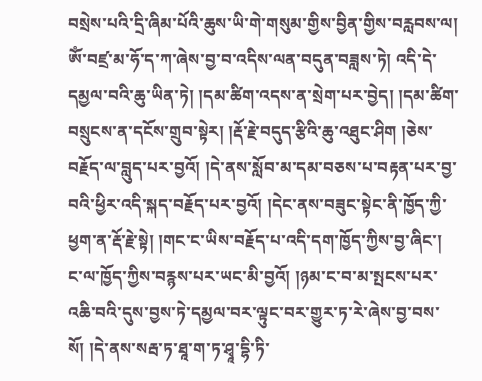བསྲེས་པའི་དྲི་ཞིམ་པོའི་ཆུས་ཡི་གེ་གསུམ་གྱིས་བྱིན་གྱིས་བརླབས་ལ། ཨོཾ་བཛྲ་མ་ཧོ་ད་ཀ་ཞེས་བྱ་བ་འདིས་ལན་བདུན་བཟླས་ཏེ། འདི་དེ་དམྱལ་བའི་ཆུ་ཡིན་ཏེ། །དམ་ཚིག་འདས་ན་སྲེག་པར་བྱེད། །དམ་ཚིག་བསྲུངས་ན་དངོས་གྲུབ་སྟེར། །རྡོ་རྗེ་བདུད་རྩིའི་ཆུ་འཐུང་ཤིག །ཅེས་བརྗོད་ལ་བླུད་པར་བྱའོ། །དེ་ནས་སློབ་མ་དམ་བཅས་པ་བརྟན་པར་བྱ་བའི་ཕྱིར་འདི་སྐད་བརྗོད་པར་བྱའོ། །དེང་ནས་བཟུང་སྟེང་ནི་ཁྱོད་ཀྱི་ཕྱག་ན་རྡོ་རྗེ་སྟེ། །གང་ང་ཡིས་བརྗོད་པ་འདི་དག་ཁྱོད་ཀྱིས་བྱ་ཞིང་། ང་ལ་ཁྱོད་ཀྱིས་བརྙས་པར་ཡང་མི་བྱའོ། །ཉམ་ང་བ་མ་སྤངས་པར་འཆི་བའི་དུས་བྱས་ཏེ་དམྱལ་བར་ལྟུང་བར་གྱུར་ཏ་རེ་ཞེས་བྱ་བས་སོ། །དེ་ནས་སརྦ་ཏ་ཐཱ་ག་ཏ་ཤྭཱ་དྷི་ཏི་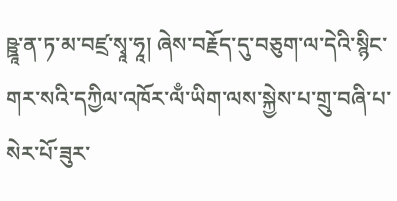ཥྛཱ་ན་ཏ་མ་བཛྲ་སྭཱ་ཧཱ། ཞེས་བརྗོད་དུ་བཅུག་ལ་དེའི་སྙིང་གར་སའི་དཀྱིལ་འཁོར་ལྃ་ཡིག་ལས་སྐྱེས་པ་གྲུ་བཞི་པ་སེར་པོ་ཟུར་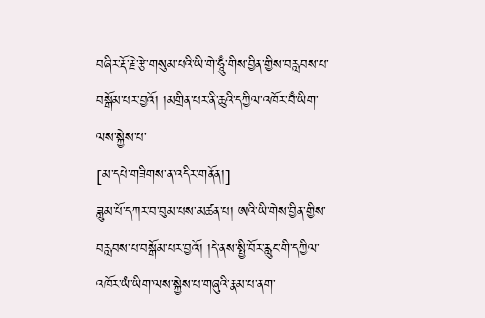བཞིར་རྡོ་རྗེ་རྩེ་གསུམ་པའི་ཡི་གེ་ཧཱུྃ་གིས་བྱིན་གྱིས་བརླབས་པ་བསྒོམ་པར་བྱའོ། །མགྲིན་པར་ནི་ཆུའི་དཀྱིལ་འཁོར་བྃ་ཡིག་ལས་སྐྱེས་པ་
[མ་དཔེ་གཟིགས་ན་འདིར་གནོན།]
ཟླུམ་པོ་དཀར་བ་བུམ་པས་མཚན་པ། ཨའི་ཡི་གེས་བྱིན་གྱིས་བརླབས་པ་བསྒོམ་པར་བྱའོ། །དེ་ནས་སྤྱི་བོར་རླུང་གི་དཀྱིལ་འཁོར་ཡཾ་ཡིག་ལས་སྐྱེས་པ་གཞུའི་རྣམ་པ་ནག་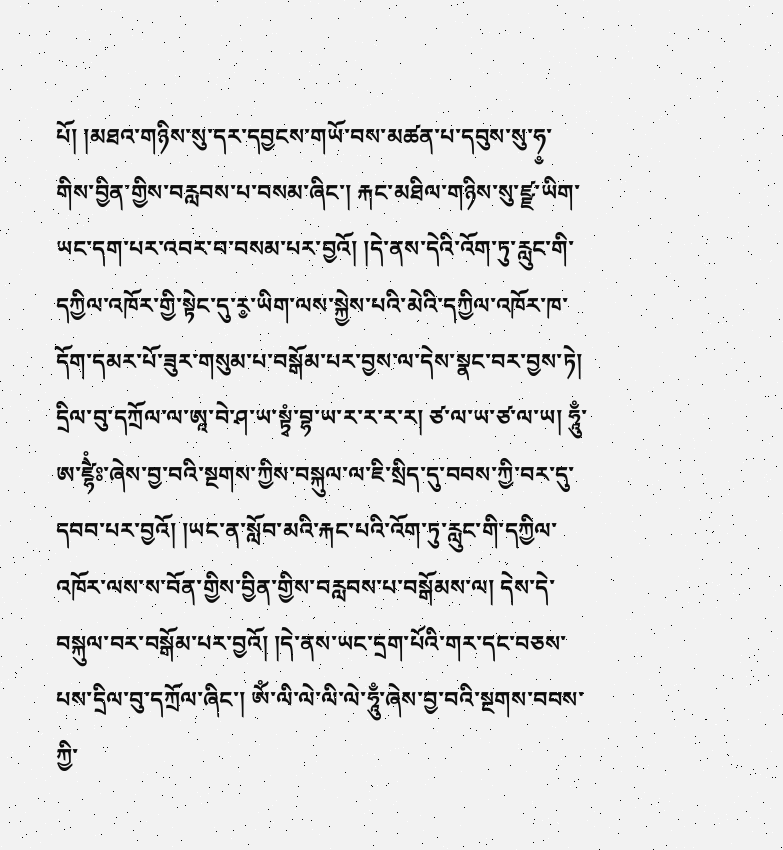པོ། །མཐའ་གཉིས་སུ་དར་དབྱངས་གཡོ་བས་མཚན་པ་དབུས་སུ་ཧ༵་གིས་བྱིན་གྱིས་བརླབས་པ་བསམ་ཞིང་། རྐང་མཐིལ་གཉིས་སུ་ཛྫ་ཡིག་ཡང་དག་པར་འབར་བ་བསམ་པར་བྱའོ། །དེ་ནས་དེའི་འོག་ཏུ་རླུང་གི་དཀྱིལ་འཁོར་གྱི་སྟེང་དུ་ར༵་ཡིག་ལས་སྐྱེས་པའི་མེའི་དཀྱིལ་འཁོར་ཁ་དོག་དམར་པོ་ཟུར་གསུམ་པ་བསྒོམ་པར་བྱས་ལ་དེས་སྣང་བར་བྱས་ཏེ། དྲིལ་བུ་དཀྲོལ་ལ་ཨཱ་བེ་ཤ་ཡ་སྟྭཾ་བྷ་ཡ་ར་ར་ར་ར། ཙ་ལ་ཡ་ཙ་ལ་ཡ། ཧཱུྃ་ཨ་ཛྷཻཾཿ་ཞེས་བྱ་བའི་སྔགས་ཀྱིས་བསྐུལ་ལ་ཇི་སྲིད་དུ་བབས་ཀྱི་བར་དུ་དབབ་པར་བྱའོ། །ཡང་ན་སློབ་མའི་རྐང་པའི་འོག་ཏུ་རླུང་གི་དཀྱིལ་འཁོར་ལས་ས་བོན་གྱིས་བྱིན་གྱིས་བརླབས་པ་བསྒོམས་ལ། དེས་དེ་བསྐུལ་བར་བསྒོམ་པར་བྱའོ། །དེ་ནས་ཡང་དྲག་པོའི་གར་དང་བཅས་པས་དྲིལ་བུ་དཀྲོལ་ཞིང་། ཨོཾ་ལི་ལེ་ལི་ལེ་ཧཱུྃ་ཞེས་བྱ་བའི་སྔགས་བབས་ཀྱི་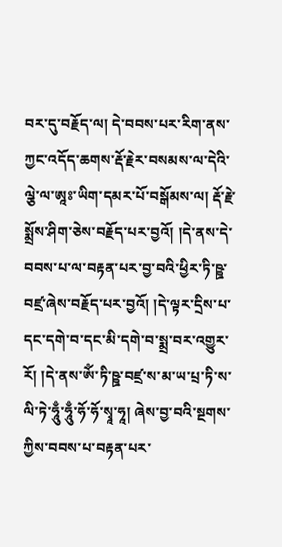བར་དུ་བརྗོད་ལ། དེ་བབས་པར་རིག་ནས་ཀྱང་འདོད་ཆགས་རྡོ་རྗེར་བསམས་ལ་དེའི་ལྕེ་ལ་ཨཱཿ་ཡིག་དམར་པོ་བསྒོམས་ལ། རྡོ་རྗེ་སྨྲོས་ཤིག་ཅེས་བརྗོད་པར་བྱའོ། །དེ་ནས་དེ་བབས་པ་ལ་བརྟན་པར་བྱ་བའི་ཕྱིར་ཏི་ཥྛ་བཛྲ་ཞེས་བརྗོད་པར་བྱའོ། །དེ་ལྟར་དྲིས་པ་དང་དགེ་བ་དང་མི་དགེ་བ་སྨྲ་བར་འགྱུར་རོ། །དེ་ནས་ཨོཾ་ཏི་ཥྛ་བཛྲ་ས་མ་ཡ་པྲ་ཏི་ས་ལི་ཏེ་ཧཱུྃ་ཧཱུྃ་ཧོ་ཧོ་སྭཱ་ཧཱ། ཞེས་བྱ་བའི་སྔགས་ཀྱིས་བབས་པ་བརྟན་པར་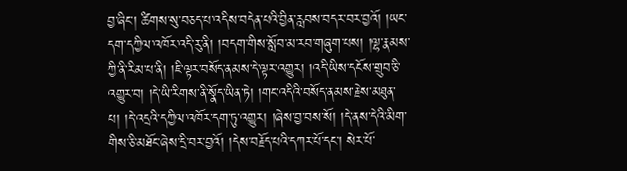བྱ་ཞིང་། ཚིགས་སུ་བཅད་པ་འདིས་བདེན་པའི་བྱིན་རླབས་བདར་བར་བྱའོ། །ཡང་དག་དཀྱིལ་འཁོར་འདི་རུ་ནི། །བདག་གིས་སློབ་མ་རབ་གཞུག་པས། །ལྷ་རྣམས་ཀྱི་ནི་རིམ་པ་ནི། །ཇི་ལྟར་བསོད་ནམས་དེ་ལྟར་འགྱུར། །འདི་ཡིས་དངོས་གྲུབ་ཅི་འགྱུར་བ། །དེ་ཡི་རིགས་ནི་སྣོད་ཡིན་ཏེ། །གང་འདིའི་བསོད་ནམས་རྗེས་མཐུན་པ། །དེ་འདྲའི་དཀྱིལ་འཁོར་དག་ཏུ་འགྱུར། །ཞེས་བྱ་བས་སོ། །དེ་ནས་དེའི་མིག་གིས་ཅི་མཐོང་ཞེས་དྲི་བར་བྱའོ། །དེས་བརྗོད་པའི་དཀར་པོ་དང་། སེར་པོ་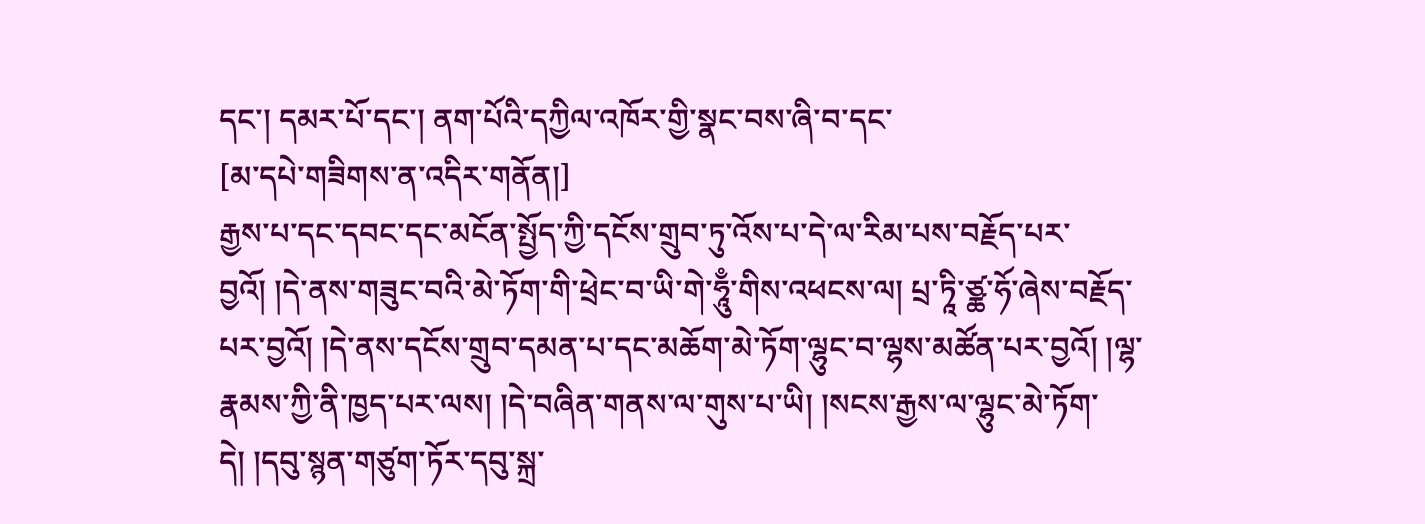དང་། དམར་པོ་དང་། ནག་པོའི་དཀྱིལ་འཁོར་གྱི་སྣང་བས་ཞི་བ་དང་
[མ་དཔེ་གཟིགས་ན་འདིར་གནོན།]
རྒྱས་པ་དང་དབང་དང་མངོན་སྤྱོད་ཀྱི་དངོས་གྲུབ་ཏུ་འོས་པ་དེ་ལ་རིམ་པས་བརྗོད་པར་བྱའོ། །དེ་ནས་གཟུང་བའི་མེ་ཏོག་གི་ཕྲེང་བ་ཡི་གེ་ཧཱུྃ་གིས་འཕངས་ལ། པྲ་ཏཱི་ཙྪ་ཧོ་ཞེས་བརྗོད་པར་བྱའོ། །དེ་ནས་དངོས་གྲུབ་དམན་པ་དང་མཆོག་མེ་ཏོག་ལྷུང་བ་ལྷས་མཚོན་པར་བྱའོ། །ལྷ་རྣམས་ཀྱི་ནི་ཁྱད་པར་ལས། །དེ་བཞིན་གནས་ལ་གུས་པ་ཡི། །སངས་རྒྱས་ལ་ལྷུང་མེ་ཏོག་དེ། །དབུ་སྙན་གཙུག་ཏོར་དབུ་སྐྲ་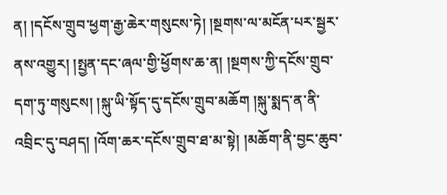ན། །དངོས་གྲུབ་ཕྱག་རྒྱ་ཆེར་གསུངས་ཏེ། །སྔགས་ལ་མངོན་པར་སྦྱར་ནས་འགྱུར། །སྤྱན་དང་ཞལ་གྱི་ཕྱོགས་ཆ་ན། །སྔགས་ཀྱི་དངོས་གྲུབ་དག་ཏུ་གསུངས། །སྐུ་ཡི་སྟོད་དུ་དངོས་གྲུབ་མཆོག །སྐུ་སྨད་ན་ནི་འབྲིང་དུ་བཤད། །འོག་ཆར་དངོས་གྲུབ་ཐ་མ་སྟེ། །མཆོག་ནི་བྱང་ཆུབ་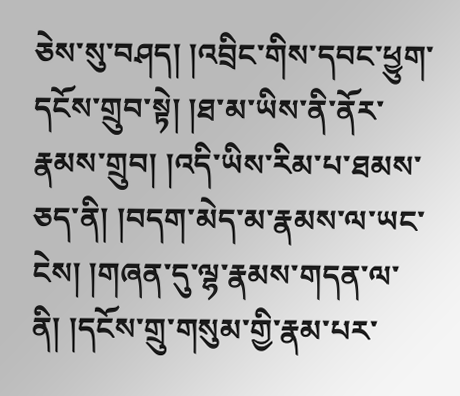ཅེས་སུ་བཤད། །འབྲིང་གིས་དབང་ཕྱུག་དངོས་གྲུབ་སྟེ། །ཐ་མ་ཡིས་ནི་ནོར་རྣམས་གྲུབ། །འདི་ཡིས་རིམ་པ་ཐམས་ཅད་ནི། །བདག་མེད་མ་རྣམས་ལ་ཡང་ངེས། །གཞན་དུ་ལྷ་རྣམས་གདན་ལ་ནི། །དངོས་གྲུ་གསུམ་གྱི་རྣམ་པར་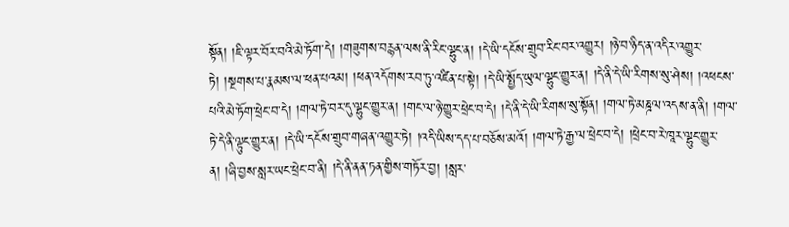སྟོན། །ཇི་ལྟར་བོར་བའི་མེ་ཏོག་དེ། །གཟུགས་བརྙན་ལས་ནི་རིང་ལྷུང་ན། །དེ་ཡི་དངོས་གྲུབ་རིང་བར་འགྱུར། །ཉེ་བ་ཉིད་ན་འདིར་འགྱུར་ཏེ། །སྔགས་པ་རྣམས་ལ་ཕན་པའམ། །ཕན་འདོགས་རབ་ཏུ་འཛིན་པ་སྟེ། །དེ་ཡི་སྤྱོད་ཡུལ་ལྷུང་གྱུར་ན། །དེ་ནི་དེ་ཡི་རིགས་སུ་ཤེས། །འཕངས་པའི་མེ་ཏོག་ཕྲེང་བ་དེ། །གལ་ཏེ་བར་དུ་ལྷུང་གྱུར་ན། །གང་ལ་ཉེ་གྱུར་ཕྲེང་བ་དེ། །དེ་ནི་དེ་ཡི་རིགས་སུ་སྟོན། །གལ་ཏེ་མཎྜལ་འདས་ན་ནི། །གལ་ཏེ་དེ་ནི་ལྟུང་གྱུར་ན། །དེ་ཡི་དངོས་གྲུབ་གཞན་འགྱུར་ཏེ། །འདི་ཡིས་དད་པ་བཅོས་མའོ། །གལ་ཏེ་རྒྱ་ལ་ཕྲེང་བ་དེ། །ཕྲེང་བ་རེ་ཁཱར་ལྷུང་གྱུར་ན། །ཞི་བྱས་སླར་ཡང་ཕྲེང་བ་ནི། །དེ་ནི་ནན་ཏན་གྱིས་གཏོར་བྱ། །སླར་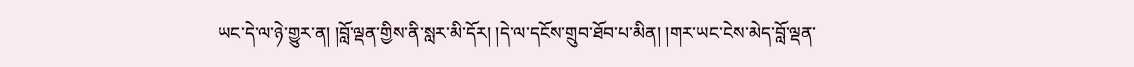ཡང་དེ་ལ་ཉེ་གྱུར་ན། །བློ་ལྡན་གྱིས་ནི་སླར་མི་དོར། །དེ་ལ་དངོས་གྲུབ་ཐོབ་པ་མིན། །གར་ཡང་ངེས་མེད་བློ་ལྡན་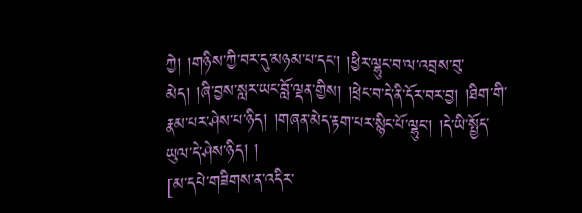ཀྱེ། །གཉིས་ཀྱི་བར་དུ་མཉམ་པ་དང་། །ཕྱིར་ལྷུང་བ་ལ་འབྲས་བུ་མེད། །ཞི་བྱས་སླར་ཡང་བློ་ལྡན་གྱིས། །ཕྲེང་བ་དེ་ནི་དོར་བར་བྱ། །ཐིག་གི་རྣམ་པར་ཤེས་པ་ཉིད། །གཞན་མེད་རྟག་པར་སྙིང་པོ་ལྷུང་། །དེ་ཡི་སྤྱོད་ཡུལ་དེ་ཤེས་ཉིད། །
[མ་དཔེ་གཟིགས་ན་འདིར་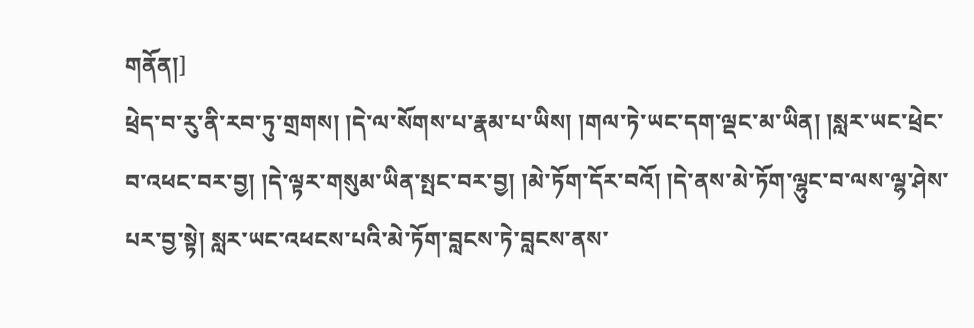གནོན།]
ཕྲེད་བ་རུ་ནི་རབ་ཏུ་གྲགས། །དེ་ལ་སོགས་པ་རྣམ་པ་ཡིས། །གལ་ཏེ་ཡང་དག་ལྡང་མ་ཡིན། །སླར་ཡང་ཕྲེང་བ་འཕང་བར་བྱ། །དེ་ལྟར་གསུམ་ཡིན་སྤང་བར་བྱ། །མེ་ཏོག་དོར་བའོ། །དེ་ནས་མེ་ཏོག་ལྷུང་བ་ལས་ལྷ་ཤེས་པར་བྱ་སྟེ། སླར་ཡང་འཕངས་པའི་མེ་ཏོག་བླངས་ཏེ་བླངས་ནས་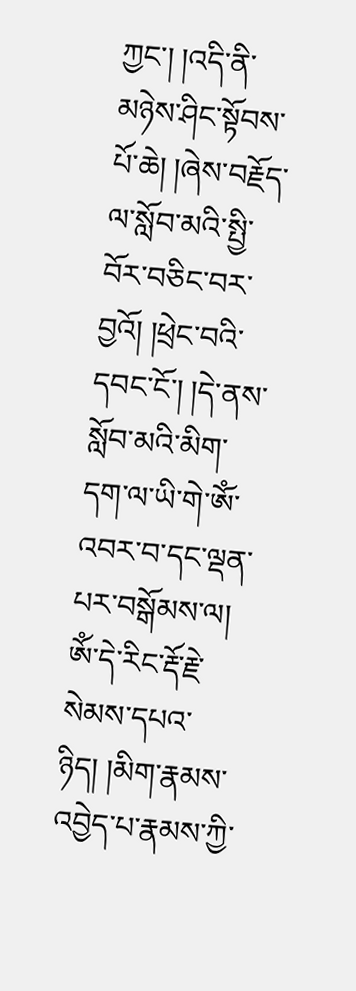ཀྱང་། །འདི་ནི་མཉེས་ཤིང་སྟོབས་པོ་ཆེ། །ཞེས་བརྗོད་ལ་སློབ་མའི་སྤྱི་བོར་བཅིང་བར་བྱའོ། །ཕྲེང་བའི་དབང་ངོ་། །དེ་ནས་སློབ་མའི་མིག་དག་ལ་ཡི་གེ་ཨོཾ་འབར་བ་དང་ལྡན་པར་བསྒོམས་ལ། ཨོཾ་དེ་རིང་རྡོ་རྗེ་སེམས་དཔའ་ཉིད། །མིག་རྣམས་འབྱེད་པ་རྣམས་ཀྱི་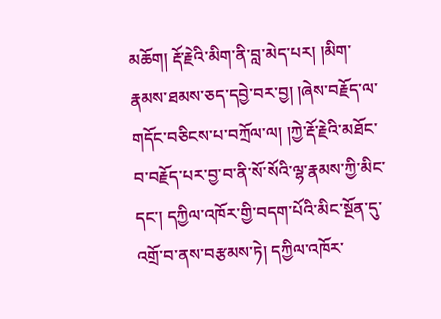མཆོག། རྡོ་རྗེའི་མིག་ནི་བླ་མེད་པར། །མིག་རྣམས་ཐམས་ཅད་དབྱེ་བར་བྱ། །ཞེས་བརྗོད་ལ་གདོང་བཅིངས་པ་བཀྲོལ་ལ། །ཀྱེ་རྡོ་རྗེའི་མཐོང་བ་བརྗོད་པར་བྱ་བ་ནི་སོ་སོའི་ལྷ་རྣམས་ཀྱི་མིང་དང་། དཀྱིལ་འཁོར་གྱི་བདག་པོའི་མིང་སྔོན་དུ་འགྲོ་བ་ནས་བརྩམས་ཏེ། དཀྱིལ་འཁོར་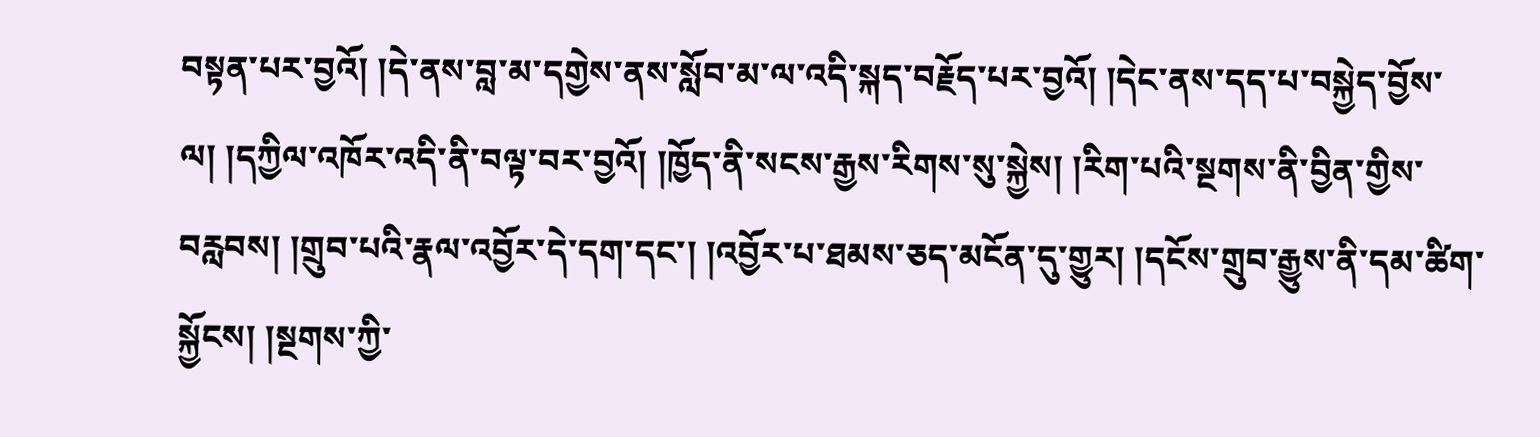བསྟན་པར་བྱའོ། །དེ་ནས་བླ་མ་དགྱེས་ནས་སློབ་མ་ལ་འདི་སྐད་བརྗོད་པར་བྱའོ། །དེང་ནས་དད་པ་བསྐྱེད་བྱོས་ལ། །དཀྱིལ་འཁོར་འདི་ནི་བལྟ་བར་བྱའོ། །ཁྱོད་ནི་སངས་རྒྱས་རིགས་སུ་སྐྱེས། །རིག་པའི་སྔགས་ནི་བྱིན་གྱིས་བརླབས། །གྲུབ་པའི་རྣལ་འབྱོར་དེ་དག་དང་། །འབྱོར་པ་ཐམས་ཅད་མངོན་དུ་གྱུར། །དངོས་གྲུབ་རྒྱུས་ནི་དམ་ཚིག་སྐྱོངས། །སྔགས་ཀྱི་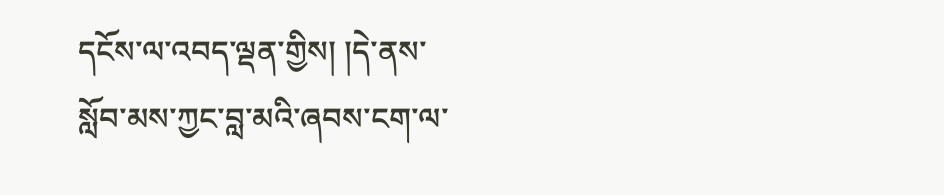དངོས་ལ་འབད་ལྡན་གྱིས། །དེ་ནས་སློབ་མས་ཀྱང་བླ་མའི་ཞབས་ངག་ལ་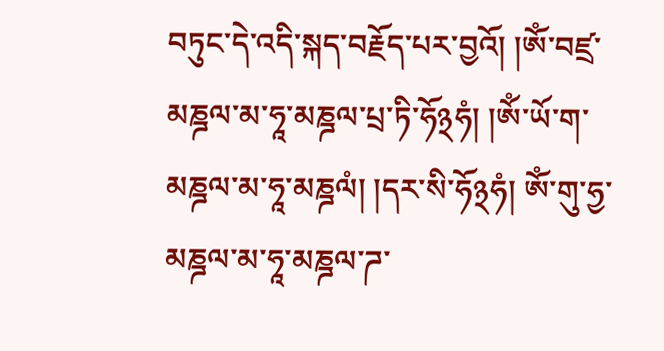བཏུང་དེ་འདི་སྐད་བརྗོད་པར་བྱའོ། །ཨོཾ་བཛྲ་མཎྜལ་མ་ཧཱ་མཎྜལ་པྲ་ཏི་ཧོ྅ཧཾ། །ཨོཾ་ཡོ་ག་མཎྜལ་མ་ཧཱ་མཎྜལཾ། །དར་སི་ཧོ྅ཧཾ། ཨོཾ་གུ་ཧྱ་མཎྜལ་མ་ཧཱ་མཎྜལ་ཌ་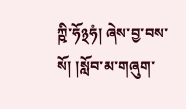ཀྵི་ཧོ྅ཧཾ། ཞེས་བྱ་བས་སོ། །སློབ་མ་གཞུག་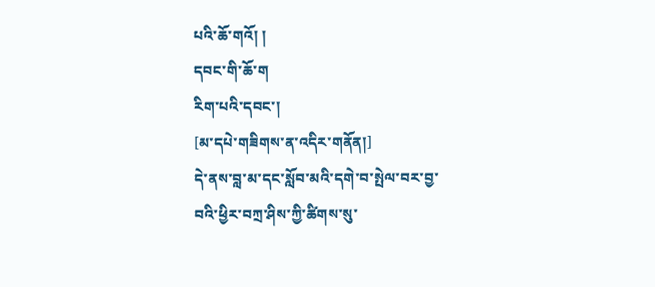པའི་ཆོ་གའོ། །
དབང་གི་ཆོ་ག
རིག་པའི་དབང་།
[མ་དཔེ་གཟིགས་ན་འདིར་གནོན།]
དེ་ནས་བླ་མ་དང་སློབ་མའི་དགེ་བ་སྤེལ་བར་བྱ་བའི་ཕྱིར་བཀྲ་ཤིས་ཀྱི་ཚིགས་སུ་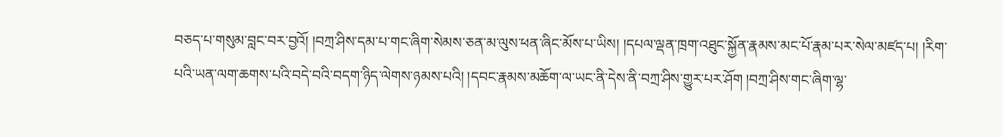བཅད་པ་གསུམ་བླང་བར་བྱའོ། །བཀྲ་ཤིས་དམ་པ་གང་ཞིག་སེམས་ཅན་མ་ལུས་ཕན་ཞིང་མོས་པ་ཡིས། །དཔལ་ལྡན་ཁྲག་འཐུང་སྐྱོན་རྣམས་མང་པོ་རྣམ་པར་སེལ་མཛད་པ། །རིག་པའི་ཡན་ལག་ཆགས་པའི་བདེ་བའི་བདག་ཉིད་ལེགས་ཉམས་པའི། །དབང་རྣམས་མཆོག་ལ་ཡང་ནི་དེས་ནི་བཀྲ་ཤིས་གྱུར་པར་ཤོག །བཀྲ་ཤིས་གང་ཞིག་ལྷ་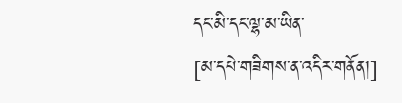དང་མི་དང་ལྷ་མ་ཡིན་
[མ་དཔེ་གཟིགས་ན་འདིར་གནོན།]